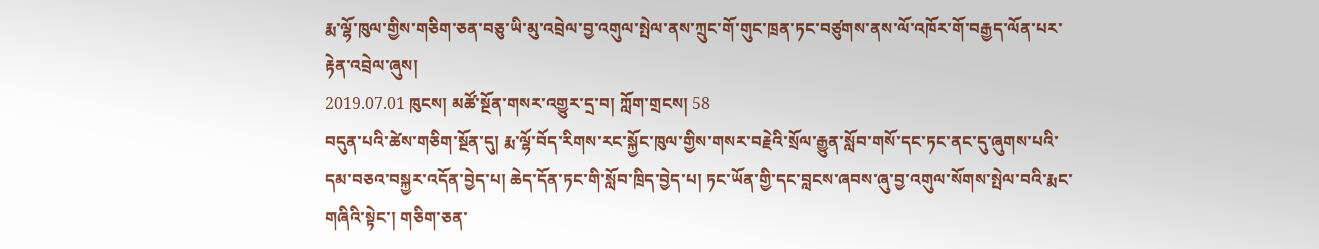རྨ་ལྷོ་ཁུལ་གྱིས་གཅིག་ཅན་བཅུ་ཡི་མུ་འབྲེལ་བྱ་འགུལ་སྤེལ་ནས་ཀྲུང་གོ་གུང་ཁྲན་ཏང་བཙུགས་ནས་ལོ་འཁོར་གོ་བརྒྱད་ལོན་པར་རྟེན་འབྲེལ་ཞུས།
2019.07.01 ཁུངས། མཚོ་སྔོན་གསར་འགྱུར་དྲ་བ། ཀློག་གྲངས། 58
བདུན་པའི་ཚེས་གཅིག་སྔོན་དུ། རྨ་ལྷོ་བོད་རིགས་རང་སྐྱོང་ཁུལ་གྱིས་གསར་བརྗེའི་སྲོལ་རྒྱུན་སློབ་གསོ་དང་ཏང་ནང་དུ་ཞུགས་པའི་དམ་བཅའ་བསྐྱར་འདོན་བྱེད་པ། ཆེད་དོན་ཏང་གི་སློབ་ཁྲིད་བྱེད་པ། ཏང་ཡོན་གྱི་དང་བླངས་ཞབས་ཞུ་བྱ་འགུལ་སོགས་སྤེལ་བའི་རྨང་གཞིའི་སྟེང་། གཅིག་ཅན་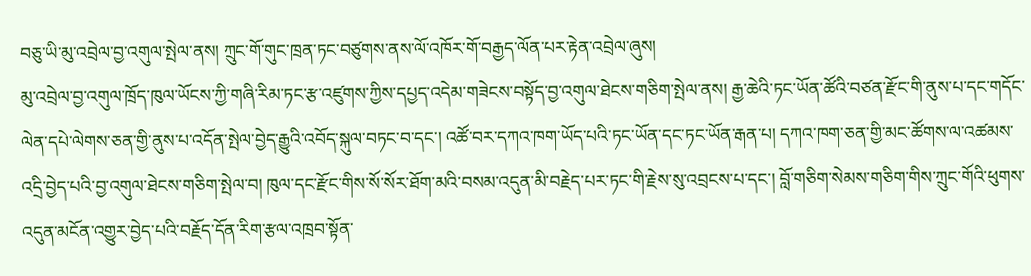བཅུ་ཡི་མུ་འབྲེལ་བྱ་འགུལ་སྤེལ་ནས། ཀྲུང་གོ་གུང་ཁྲན་ཏང་བཙུགས་ནས་ལོ་འཁོར་གོ་བརྒྱད་ལོན་པར་རྟེན་འབྲེལ་ཞུས།
མུ་འབྲེལ་བྱ་འགུལ་ཁྲོད་ཁུལ་ཡོངས་ཀྱི་གཞི་རིམ་ཏང་རྩ་འཛུགས་ཀྱིས་དཔྱད་འདེམ་གཟེངས་བསྟོད་བྱ་འགུལ་ཐེངས་གཅིག་སྤེལ་ནས། རྒྱ་ཆེའི་ཏང་ཡོན་ཚོའི་བཙན་རྫོང་གི་ནུས་པ་དང་གདོང་ལེན་དཔེ་ལེགས་ཅན་གྱི་ནུས་པ་འདོན་སྤེལ་བྱེད་རྒྱུའི་འབོད་སྐུལ་བཏང་བ་དང་། འཚོ་བར་དཀའ་ཁག་ཡོད་པའི་ཏང་ཡོན་དང་ཏང་ཡོན་རྒན་པ། དཀའ་ཁག་ཅན་གྱི་མང་ཚོགས་ལ་འཚམས་འདྲི་བྱེད་པའི་བྱ་འགུལ་ཐེངས་གཅིག་སྤེལ་བ། ཁུལ་དང་རྫོང་གིས་སོ་སོར་ཐོག་མའི་བསམ་འདུན་མི་བརྗེད་པར་ཏང་གི་རྗེས་སུ་འབྲངས་པ་དང་། བློ་གཅིག་སེམས་གཅིག་གིས་ཀྲུང་གོའི་ཕུགས་འདུན་མངོན་འགྱུར་བྱེད་པའི་བརྗོད་དོན་རིག་རྩལ་འཁྲབ་སྟོན་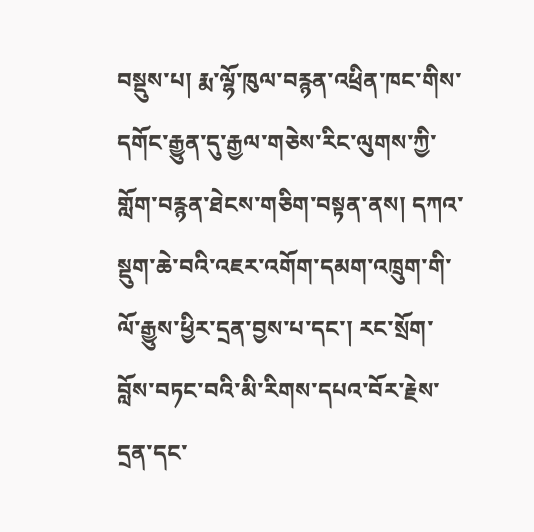བསྡུས་པ། རྨ་ལྷོ་ཁུལ་བརྙན་འཕྲིན་ཁང་གིས་དགོང་རྒྱུན་དུ་རྒྱལ་གཅེས་རིང་ལུགས་ཀྱི་གློག་བརྙན་ཐེངས་གཅིག་བསྟན་ནས། དཀའ་སྡུག་ཆེ་བའི་འཇར་འགོག་དམག་འཁྲུག་གི་ལོ་རྒྱུས་ཕྱིར་དྲན་བྱས་པ་དང་། རང་སྲོག་བློས་བཏང་བའི་མི་རིགས་དཔའ་བོར་རྗེས་དྲན་དང་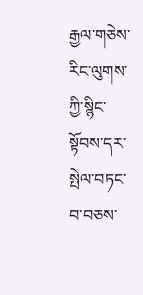རྒྱལ་གཅེས་རིང་ལུགས་ཀྱི་སྙིང་སྟོབས་དར་སྤེལ་བཏང་བ་བཅས་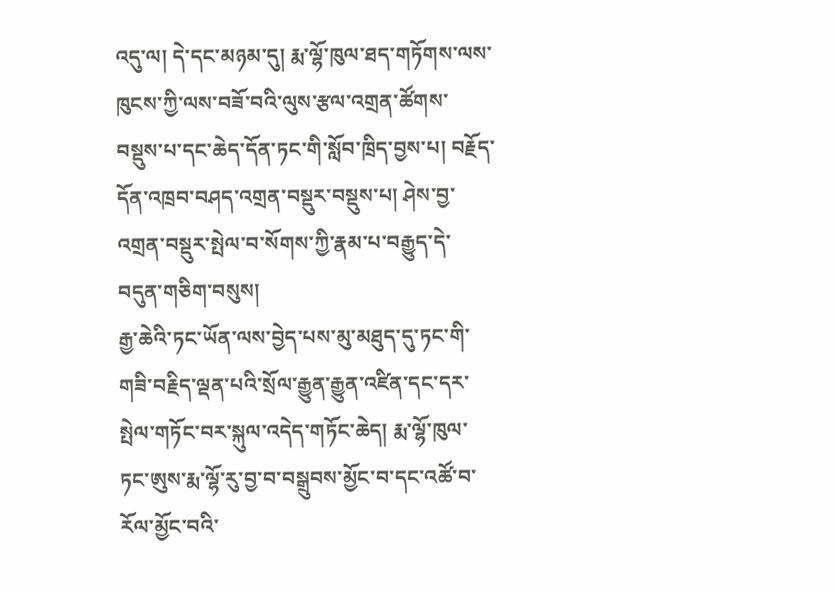འདུ་ལ། དེ་དང་མཉམ་དུ། རྨ་ལྷོ་ཁུལ་ཐད་གཏོགས་ལས་ཁུངས་ཀྱི་ལས་བཟོ་བའི་ལུས་རྩལ་འགྲན་ཚོགས་བསྡུས་པ་དང་ཆེད་དོན་ཏང་གི་སློབ་ཁྲིད་བྱས་པ། བརྗོད་དོན་འཁྲབ་བཤད་འགྲན་བསྡུར་བསྡུས་པ། ཤེས་བྱ་འགྲན་བསྡུར་སྤེལ་བ་སོགས་ཀྱི་རྣམ་པ་བརྒྱུད་དེ་བདུན་གཅིག་བསུས།
རྒྱ་ཆེའི་ཏང་ཡོན་ལས་བྱེད་པས་མུ་མཐུད་དུ་ཏང་གི་གཟི་བརྗིད་ལྡན་པའི་སྲོལ་རྒྱུན་རྒྱུན་འཛིན་དང་དར་སྤེལ་གཏོང་བར་སྐུལ་འདེད་གཏོང་ཆེད། རྨ་ལྷོ་ཁུལ་ཏང་ཨུས་རྨ་ལྷོ་རུ་བྱ་བ་བསྒྲུབས་མྱོང་བ་དང་འཚོ་བ་རོལ་མྱོང་བའི་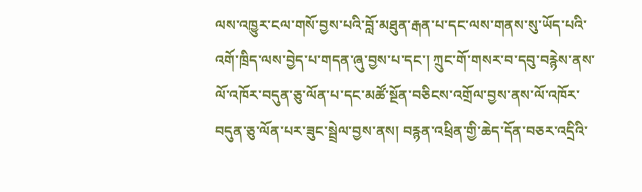ལས་འཁྱུར་ངལ་གསོ་བྱས་པའི་བློ་མཐུན་རྒན་པ་དང་ལས་གནས་སུ་ཡོད་པའི་འགོ་ཁྲིད་ལས་བྱེད་པ་གདན་ཞུ་བྱས་པ་དང་། ཀྲུང་གོ་གསར་བ་དབུ་བརྙེས་ནས་ལོ་འཁོར་བདུན་ཅུ་ལོན་པ་དང་མཚོ་སྔོན་བཅིངས་འགྲོལ་བྱས་ནས་ལོ་འཁོར་བདུན་ཅུ་ལོན་པར་ཟུང་སྦྲེལ་བྱས་ནས། བརྙན་འཕྲིན་གྱི་ཆེད་དོན་བཅར་འདྲིའི་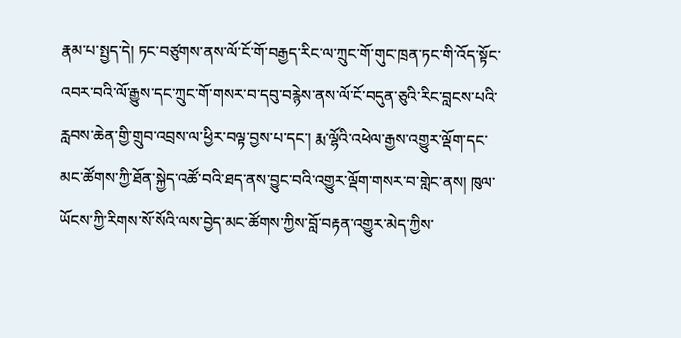རྣམ་པ་སྤྱད་དེ། ཏང་བཙུགས་ནས་ལོ་ངོ་གོ་བརྒྱད་རིང་ལ་ཀྲུང་གོ་གུང་ཁྲན་ཏང་གི་འོད་སྟོང་འབར་བའི་ལོ་རྒྱུས་དང་ཀྲུང་གོ་གསར་བ་དབུ་བརྙེས་ནས་ལོ་ངོ་བདུན་ཅུའི་རིང་བླངས་པའི་རླབས་ཆེན་གྱི་གྲུབ་འབྲས་ལ་ཕྱིར་བལྟ་བྱས་པ་དང་། རྨ་ལྷོའི་འཕེལ་རྒྱས་འགྱུར་ལྡོག་དང་མང་ཚོགས་ཀྱི་ཐོན་སྐྱེད་འཚོ་བའི་ཐད་ནས་བྱུང་བའི་འགྱུར་ལྡོག་གསར་བ་གླེང་ནས། ཁུལ་ཡོངས་ཀྱི་རིགས་སོ་སོའི་ལས་བྱེད་མང་ཚོགས་ཀྱིས་བློ་བརྟན་འགྱུར་མེད་ཀྱིས་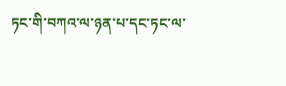ཏང་གི་བཀའ་ལ་ཉན་པ་དང་ཏང་ལ་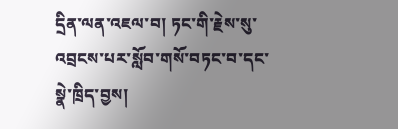དྲིན་ལན་འཇལ་བ། ཏང་གི་རྗེས་སུ་འབྲངས་པར་སློབ་གསོ་བཏང་བ་དང་སྣེ་ཁྲིད་བྱས།